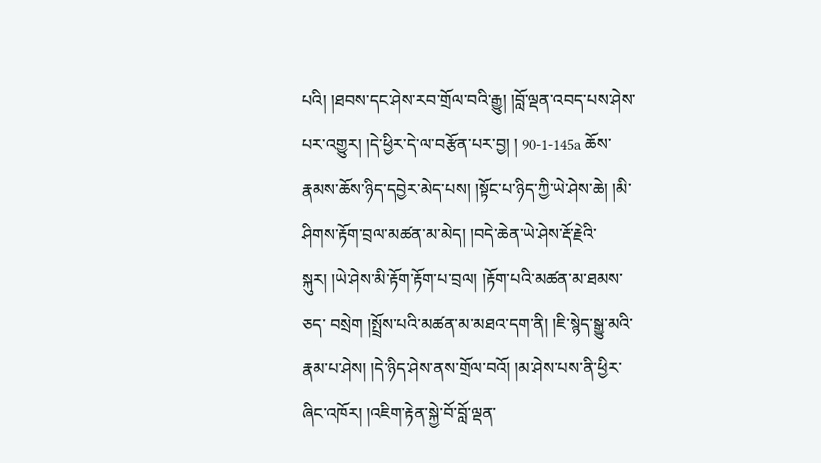པའི། །ཐབས་དང་ཤེས་རབ་གྲོལ་བའི་རྒྱུ། །བློ་ལྡན་འབད་པས་ཤེས་པར་འགྱུར། །དེ་ཕྱིར་དེ་ལ་བརྩོན་པར་བྱ། ། 90-1-145a ཆོས་རྣམས་ཆོས་ཉིད་དབྱེར་མེད་པས། །སྟོང་པ་ཉིད་ཀྱི་ཡེ་ཤེས་ཆེ། །མི་ཤིགས་རྟོག་བྲལ་མཚན་མ་མེད། །བདེ་ཆེན་ཡེ་ཤེས་རྡོ་རྗེའི་སྐུར། །ཡེ་ཤེས་མི་རྟོག་རྟོག་པ་བྲལ། །རྟོག་པའི་མཚན་མ་ཐམས་ཅད་ བསྲེག །སྤྲོས་པའི་མཚན་མ་མཐའ་དག་ནི། །ཇི་སྙེད་སྒྱུ་མའི་རྣམ་པ་ཤེས། །དེ་ཉིད་ཤེས་ནས་གྲོལ་བའོ། །མ་ཤེས་པས་ནི་ཕྱིར་ཞིང་འཁོར། །འཇིག་རྟེན་སྐྱེ་བོ་བློ་ལྡན་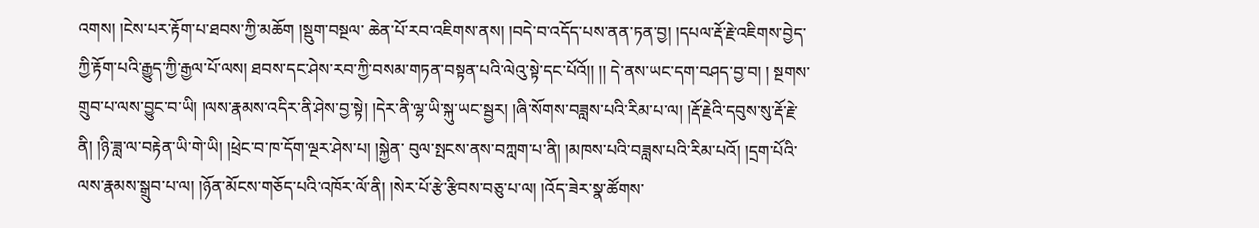འགས། །ངེས་པར་རྟོག་པ་ཐབས་ཀྱི་མཆོག །སྡུག་བསྔལ་ ཆེན་པོ་རབ་འཇིགས་ནས། །བདེ་བ་འདོད་པས་ནན་ཏན་བྱ། །དཔལ་རྡོ་རྗེ་འཇིགས་བྱེད་ཀྱི་རྟོག་པའི་རྒྱུད་ཀྱི་རྒྱལ་པོ་ལས། ཐབས་དང་ཤེས་རབ་ཀྱི་བསམ་གཏན་བསྟན་པའི་ལེའུ་སྟེ་དང་པོའོ།། །། དེ་ནས་ཡང་དག་བཤད་བྱ་བ། ། སྔགས་གྲུབ་པ་ལས་བྱུང་བ་ཡི། །ལས་རྣམས་འདིར་ནི་ཤེས་བྱ་སྟེ། །དེར་ནི་ལྷ་ཡི་སྐུ་ཡང་སྦྱར། །ཞི་སོགས་བཟླས་པའི་རིམ་པ་ལ། །རྡོ་རྗེའི་དབུས་སུ་རྡོ་རྗེ་ནི། །ཉི་ཟླ་ལ་བརྟེན་ཡི་གེ་ཡི། །ཕྲེང་བ་ཁ་དོག་ལྔར་ཤེས་པ། །སྐྱེན་ བུལ་སྤངས་ནས་བཀླག་པ་ནི། །མཁས་པའི་བཟླས་པའི་རིམ་པའོ། །དྲག་པོའི་ལས་རྣམས་སྒྲུབ་པ་ལ། །ཉོན་མོངས་གཅོད་པའི་འཁོར་ལོ་ནི། །སེར་པོ་རྩེ་རྩིབས་བཅུ་པ་ལ། །འོད་ཟེར་སྣ་ཚོགས་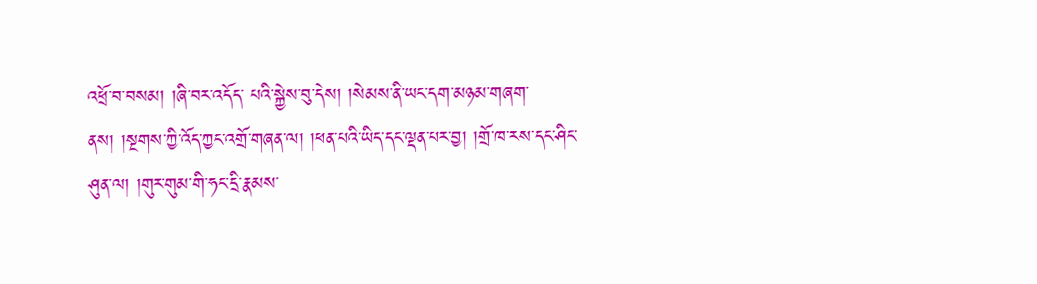འཕྲོ་བ་བསམ། །ཞི་བར་འདོད་ པའི་སྐྱེས་བུ་དེས། །སེམས་ནི་ཡང་དག་མཉམ་གཞག་ནས། །སྔགས་ཀྱི་འོད་ཀྱང་འགྲོ་གཞན་ལ། །ཕན་པའི་ཡིད་དང་ལྡན་པར་བྱ། །གྲོ་ཁ་རས་དང་ཤིང་ཤུན་ལ། །གུར་གུམ་གི་ཧང་དྲི་རྣམས་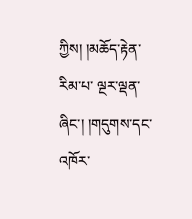ཀྱིས། །མཆོད་རྟེན་རིམ་པ་ ལྔར་ལྡན་ཞིང་། །གདུགས་དང་འཁོར་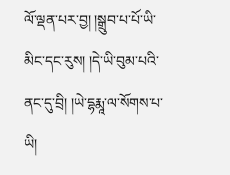ལོ་ལྡན་པར་བྱ། །སྒྲུབ་པ་པོ་ཡི་མིང་དང་རུས། །དེ་ཡི་བུམ་པའི་ནང་དུ་བྲི། །ཡེ་དྷརྨཱ་ལ་སོགས་པ་ཡི།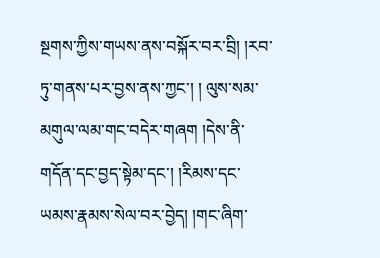སྔགས་ཀྱིས་གཡས་ནས་བསྐོར་བར་བྲི། །རབ་ཏུ་གནས་པར་བྱས་ནས་ཀྱང་། ། ལུས་སམ་མགུལ་ལམ་གང་བདེར་གཞག །དེས་ནི་གདོན་དང་བྱད་སྟེམ་དང་། །རིམས་དང་ཡམས་རྣམས་སེལ་བར་བྱེད། །གང་ཞིག་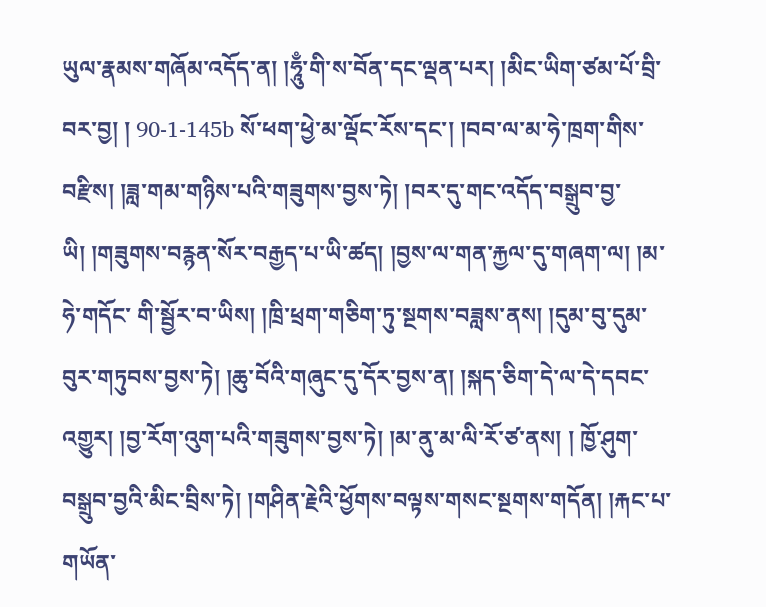ཡུལ་རྣམས་གཞོམ་འདོད་ན། །ཧཱུྃ་གི་ས་བོན་དང་ལྡན་པར། །མིང་ཡིག་ཙམ་པོ་བྲི་བར་བྱ། ། 90-1-145b སོ་ཕག་ཕྱེ་མ་ལྡོང་རོས་དང་། །བབ་ལ་མ་ཧེ་ཁྲག་གིས་བརྫིས། །ཟླ་གམ་གཉིས་པའི་གཟུགས་བྱས་ཏེ། །བར་དུ་གང་འདོད་བསྒྲུབ་བྱ་ཡི། །གཟུགས་བརྙན་སོར་བརྒྱད་པ་ཡི་ཚད། །བྱས་ལ་གན་རྐྱལ་དུ་གཞག་ལ། །མ་ཧེ་གདོང་ གི་སྦྱོར་བ་ཡིས། །ཁྲི་ཕྲག་གཅིག་ཏུ་སྔགས་བཟླས་ནས། །དུམ་བུ་དུམ་བུར་གཏུབས་བྱས་ཏེ། །ཆུ་བོའི་གཞུང་དུ་དོར་བྱས་ན། །སྐད་ཅིག་དེ་ལ་དེ་དབང་འགྱུར། །བྱ་རོག་འུག་པའི་གཟུགས་བྱས་ཏེ། །མ་ནུ་མ་ལི་རོ་ཙ་ནས། ། ཁྱོ་ཤུག་བསྒྲུབ་བྱའི་མིང་བྲིས་ཏེ། །གཤིན་རྗེའི་ཕྱོགས་བལྟས་གསང་སྔགས་གདོན། །རྐང་པ་གཡོན་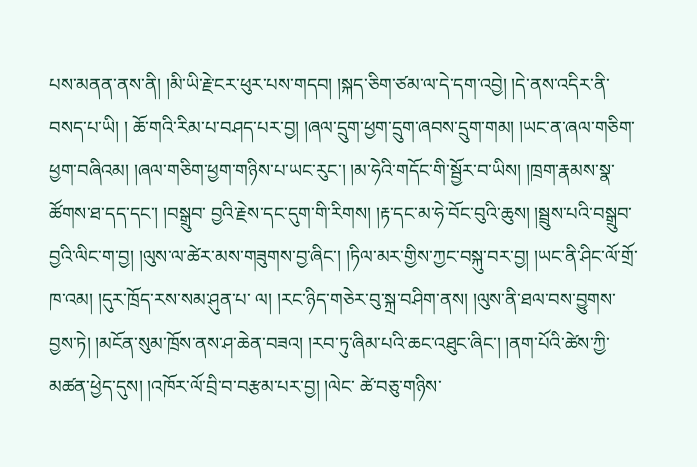པས་མནན་ནས་ནི། །མི་ཡི་རྗེ་ངར་ཕུར་པས་གདབ། །སྐད་ཅིག་ཙམ་ལ་དེ་དག་འབྱེ། །དེ་ནས་འདིར་ནི་བསད་པ་ཡི། ། ཆོ་གའི་རིམ་པ་བཤད་པར་བྱ། །ཞལ་དྲུག་ཕྱག་དྲུག་ཞབས་དྲུག་གམ། །ཡང་ན་ཞལ་གཅིག་ཕྱག་བཞིའམ། །ཞལ་གཅིག་ཕྱག་གཉིས་པ་ཡང་རུང་། །མ་ཧེའི་གདོང་གི་སྦྱོར་བ་ཡིས། །ཁྲག་རྣམས་སྣ་ཚོགས་ཐ་དད་དང་། །བསྒྲུབ་ བྱའི་རྗེས་དང་དུག་གི་རིགས། །རྟ་དང་མ་ཧེ་བོང་བུའི་ཆུས། །སྦྲུས་པའི་བསྒྲུབ་བྱའི་ལིང་ག་བྱ། །ལུས་ལ་ཚེར་མས་གཟུགས་བྱ་ཞིང་། །ཏིལ་མར་གྱིས་ཀྱང་བསྐུ་བར་བྱ། །ཡང་ནི་ཤིང་ལོ་གྲོ་ཁ་འམ། །དུར་ཁྲོད་རས་སམ་ཤུན་པ་ ལ། །རང་ཉིད་གཅེར་བུ་སྐྲ་བཤིག་ནས། །ལུས་ནི་ཐལ་བས་བྱུགས་བྱས་ཏེ། །མངོན་སུམ་ཁྲོས་ནས་ཤ་ཆེན་བཟའ། །རབ་ཏུ་ཞིམ་པའི་ཆང་འཐུང་ཞིང་། །ནག་པོའི་ཚེས་ཀྱི་མཚན་ཕྱེད་དུས། །འཁོར་ལོ་བྲི་བ་བརྩམ་པར་བྱ། །ལེང་ ཚེ་བཅུ་གཉིས་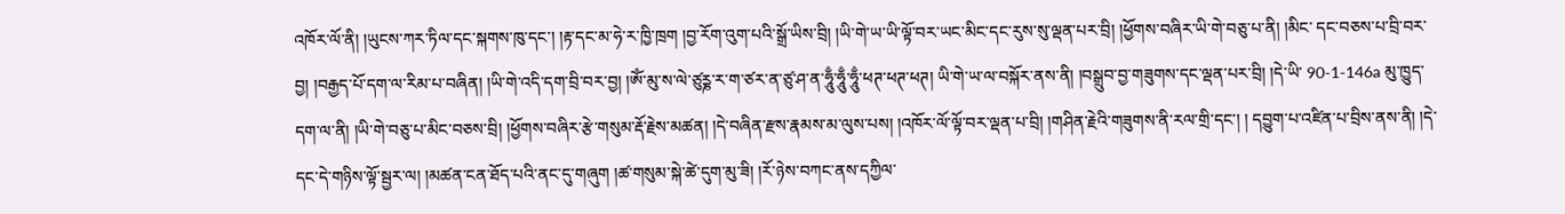འཁོར་ལོ་ནི། །ཡུངས་ཀར་ཏིལ་དང་སྐགས་ཁུ་དང་། །རྟ་དང་མ་ཧེ་ར་ཁྱི་ཁྲག །བྱ་རོག་འུག་པའི་སྒྲོ་ཡིས་བྲི། །ཡི་གེ་ཡ་ཡི་ལྟོ་བར་ཡང་མིང་དང་རུས་སུ་ལྡན་པར་བྲི། །ཕྱོགས་བཞིར་ཡི་གེ་བཅུ་པ་ནི། །མིང་ དང་བཅས་པ་བྲི་བར་བྱ། །བརྒྱད་པོ་དག་ལ་རིམ་པ་བཞིན། །ཡི་གེ་འདི་དག་བྲི་བར་བྱ། །ཨོཾ་མུ་ས་ལེ་ཙུཪྞ་ར་ག་ཙར་ན་ཙུ་ཤ་ན་ཧཱུྃ་ཧཱུྃ་ཧཱུྃ་ཕཊ་ཕཊ་ཕཊ། ཡི་གེ་ཡ་ལ་བསྐོར་ནས་ནི། །བསྒྲུབ་བྱ་གཟུགས་དང་ལྡན་པར་བྲི། །དེ་ཡི་ 90-1-146a མུ་ཁྱུད་དག་ལ་ནི། །ཡི་གེ་བཅུ་པ་མིང་བཅས་བྲི། །ཕྱོགས་བཞིར་རྩེ་གསུམ་རྡོ་རྗེས་མཚན། །དེ་བཞིན་རྫས་རྣམས་མ་ལུས་པས། །འཁོར་ལོ་ལྟོ་བར་ལྡན་པ་བྲི། །གཤིན་རྗེའི་གཟུགས་ནི་རལ་གྲི་དང་། ། དབྱུག་པ་འཛིན་པ་བྲིས་ནས་ནི། །དེ་དང་དེ་གཉིས་ལྟོ་སྦྱར་ལ། །མཚན་ངན་ཐོད་པའི་ནང་དུ་གཞུག །ཚ་གསུམ་སྐེ་ཚེ་དུག་མུ་ཟི། །རོ་ཉེས་བཀང་ནས་དཀྱིལ་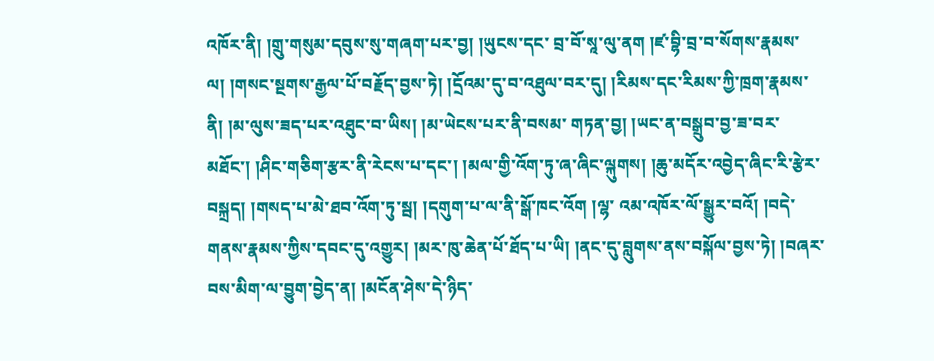འཁོར་ནི། །གྲུ་གསུམ་དབུས་སུ་གཞག་པར་བྱ། །ཡུངས་དང་ བྲ་བོ་སཱ་ལུ་ནག །ཛ་བྷི་བྲ་བ་སོགས་རྣམས་ལ། །གསང་སྔགས་རྒྱལ་པོ་བརྗོད་བྱས་ཏེ། །དྲོའམ་དུ་བ་འཐུལ་བར་དུ། །རིམས་དང་རིམས་ཀྱི་ཁྲག་རྣམས་ནི། །མ་ལུས་ཟད་པར་འཐུང་བ་ཡིས། །མ་ཡེངས་པར་ནི་བསམ་ གཏན་བྱ། །ཡང་ན་བསྒྲུབ་བྱ་ཟ་བར་མཐོང་། །ཤིང་གཅིག་རྩར་ནི་རེངས་པ་དང་། །མལ་གྱི་འོག་ཏུ་ཞ་ཞིང་ལྐུགས། །ཆུ་མདོར་འབྱེད་ཞིང་རི་རྩེར་བསྐྲད། །གསད་པ་མེ་ཐབ་འོག་ཏུ་སྦ། །དགུག་པ་ལ་ནི་སྒོ་ཁང་འོག །ལྷ་ འམ་འཁོར་ལོ་སྒྱུར་བའོ། །བདེ་གནས་རྣམས་ཀྱིས་དབང་དུ་འགྱུར། །མར་ཁུ་ཆེན་པོ་ཐོད་པ་ཡི། །ནང་དུ་བླུགས་ནས་བསྐོལ་བྱས་ཏེ། །བཞར་བས་མིག་ལ་བྱུག་བྱེད་ན། །མངོན་ཤེས་དེ་ཉིད་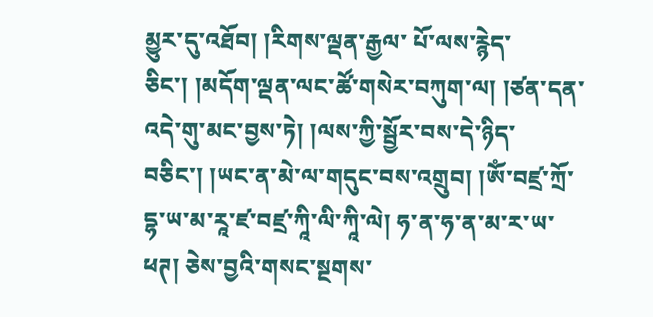མྱུར་དུ་འཐོབ། །རིགས་ལྡན་རྒྱལ་ པོ་ལས་རྙེད་ཅིང་། །མདོག་ལྡན་ལང་ཚོ་གསེར་བཀུག་ལ། །ཙན་དན་འདེ་གུ་མང་བྱས་ཏེ། །ལས་ཀྱི་སྦྱོར་བས་དེ་ཉིད་བཅིང་། །ཡང་ན་མེ་ལ་གདུང་བས་འགྲུབ། །ཨོཾ་བཛྲ་ཀྲོ་དྷ་ཡ་མ་རཱ་ཛ་བཛྲ་ཀཱི་ལི་ཀཱི་ལེ། ཧ་ན་ཧ་ན་མ་ར་ཡ་ ཕཊ། ཅེས་བྱའི་གསང་སྔགས་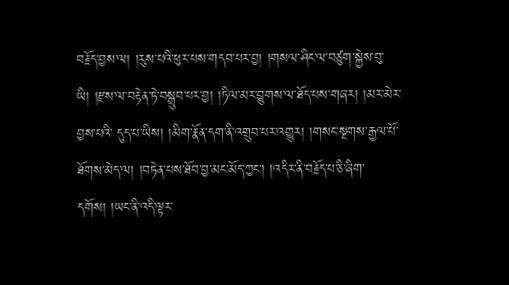བརྗོད་བྱས་ལ། །རུས་པའི་ཕུར་པས་གདབ་པར་བྱ། །གསལ་ཤིང་ལ་བཙུག་སྐྱེས་བུ་ཡི། །རྫས་ལ་བརྟེན་ཏེ་བསྒྲུབ་པར་བྱ། །ཏིལ་མར་བྱུགས་ལ་ཐོད་པས་གཞར། །མར་མེར་བྱས་པའི་ དུད་པ་ཡིས། །མིག་རྣོན་དག་ནི་འགྲུབ་པར་འགྱུར། །གསང་སྔགས་རྒྱལ་པོ་ཐོགས་མེད་ལ། །བཏེན་པས་ཐོབ་བྱ་མང་མོད་ཀྱང་། །འདིར་ནི་བརྗོད་པ་ཅི་ཞིག་དགོས། །ཡང་ནི་འདི་ལྟར་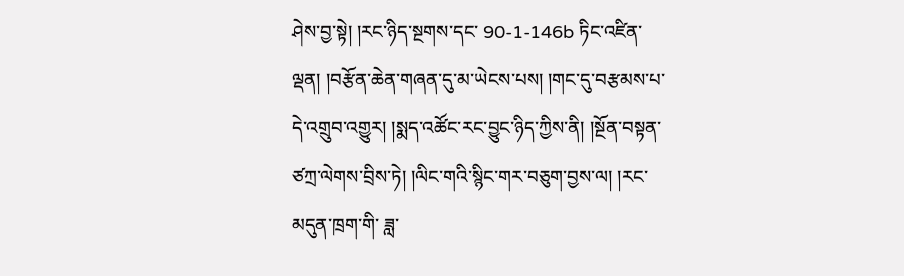ཤེས་བྱ་སྟེ། །རང་ཉིད་སྔགས་དང་ 90-1-146b ཏིང་འཛིན་ལྡན། །བརྩོན་ཆེན་གཞན་དུ་མ་ཡེངས་པས། །གང་དུ་བརྩམས་པ་དེ་འགྲུབ་འགྱུར། །སྨད་འཚོང་རང་བྱུང་ཉིད་ཀྱིས་ནི། །སྔོན་བསྟན་ཙཀྲ་ལེགས་བྲིས་ཏེ། །ལིང་གའི་སྙིང་གར་བཅུག་བྱས་ལ། །རང་མདུན་ཁྲག་གི་ ཟླ་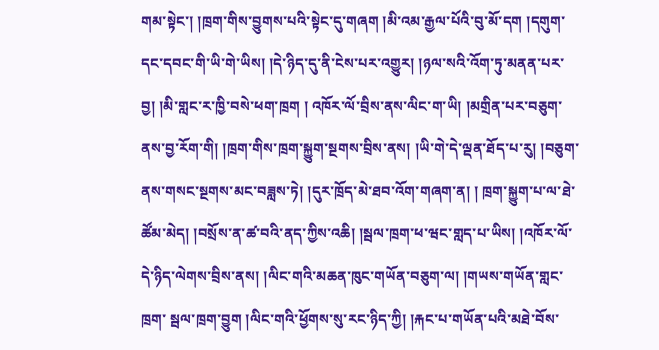གམ་སྟེང་། །ཁྲག་གིས་བྱུགས་པའི་སྟེང་དུ་གཞག །མི་འམ་རྒྱལ་པོའི་བུ་མོ་དག །དགུག་དང་དབང་གི་ཡི་གེ་ཡིས། །དེ་ཉིད་དུ་ནི་ངེས་པར་འགྱུར། །ཉལ་སའི་འོག་ཏུ་མནན་པར་བྱ། །མི་གླང་ར་ཁྱི་བསེ་ཕག་ཁྲག ། འཁོར་ལོ་བྲིས་ནས་ལིང་ག་ཡི། །མགྲིན་པར་བཅུག་ནས་བྱ་རོག་གི། །ཁྲག་གིས་ཁྲག་སྐྱུག་སྔགས་བྲིས་ནས། །ཡི་གེ་དེ་ལྡན་ཐོད་པ་རུ། །བཅུག་ནས་གསང་སྔགས་མང་བཟླས་ཏེ། །དུར་ཁྲོད་མེ་ཐབ་འོག་གཞག་ན། ། ཁྲག་སྐྱུག་པ་ལ་ཐེ་ཚོམ་མེད། །བསྲོས་ན་ཚ་བའི་ནད་ཀྱིས་འཆི། །སྦལ་ཁྲག་ཕ་ཝང་གླད་པ་ཡིས། །འཁོར་ལོ་དེ་ཉིད་ལེགས་བྲིས་ནས། །ལིང་གའི་མཆན་ཁུང་གཡོན་བཅུག་ལ། །གཡས་གཡོན་གླང་ཁྲག་ སྦལ་ཁྲག་བྱུག །ལིང་གའི་ཕྱོགས་སུ་རང་ཉིད་ཀྱི། །རྐང་པ་གཡོན་པའི་མཐེ་བོས་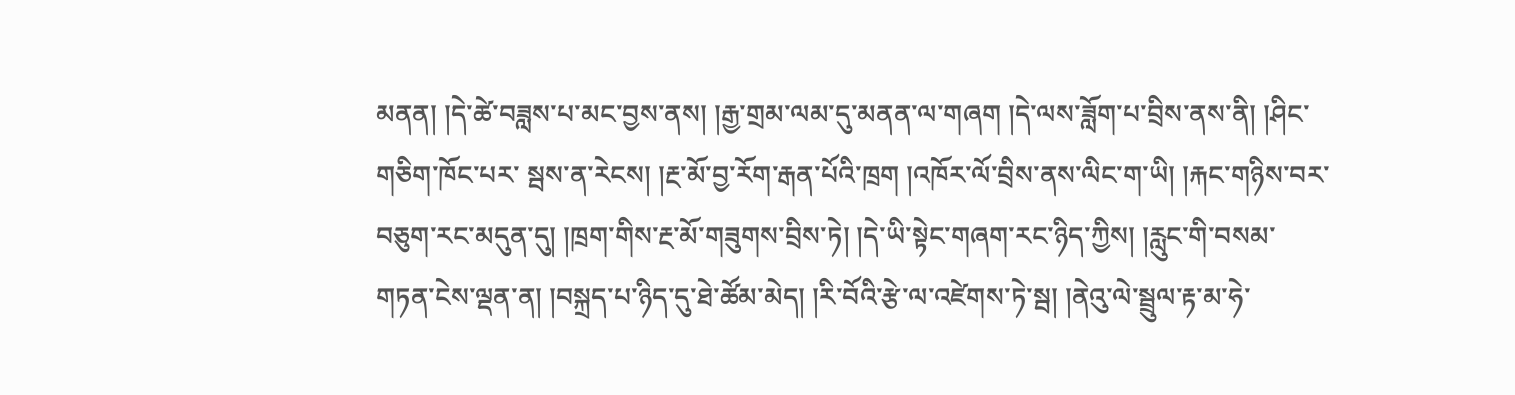མནན། །དེ་ཚེ་བཟླས་པ་མང་བྱས་ནས། །རྒྱ་གྲམ་ལམ་དུ་མནན་ལ་གཞག །དེ་ལས་ཟློག་པ་བྲིས་ནས་ནི། །ཤིང་གཅིག་ཁོང་པར་ སྦས་ན་རེངས། །རྔ་མོ་བྱ་རོག་རྒན་པོའི་ཁྲག །འཁོར་ལོ་བྲིས་ནས་ལིང་ག་ཡི། །རྐང་གཉིས་བར་བཅུག་རང་མདུན་དུ། །ཁྲག་གིས་རྔ་མོ་གཟུགས་བྲིས་ཏེ། །དེ་ཡི་སྟེང་གཞག་རང་ཉིད་ཀྱིས། །རླུང་གི་བསམ་ གཏན་ངེས་ལྡན་ན། །བསྐྲད་པ་ཉིད་དུ་ཐེ་ཚོམ་མེད། །རི་བོའི་རྩེ་ལ་འཛེགས་ཏེ་སྦ། །ནེའུ་ལེ་སྦྲུལ་རྟ་མ་ཧེ་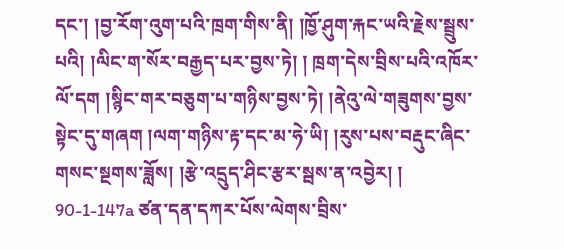དང་། །བྱ་རོག་འུག་པའི་ཁྲག་གིས་ནི། །ཁྱོ་ཤུག་རྐང་ཡའི་རྗེས་སྦྲུས་པའི། །ལིང་ག་སོར་བརྒྱད་པར་བྱས་ཏེ། ། ཁྲག་དེས་བྲིས་པའི་འཁོར་ལོ་དག །སྙིང་གར་བཅུག་པ་གཉིས་བྱས་ཏེ། །ནེའུ་ལེ་གཟུགས་བྱས་སྟེང་དུ་གཞག །ལག་གཉིས་རྟ་དང་མ་ཧེ་ཡི། །རུས་པས་བརྡུང་ཞིང་གསང་སྔགས་ཟློས། །རྩེ་འདྲུད་ཤིང་རྩར་སྦས་ན་འབྱེར། ། 90-1-147a ཙན་དན་དཀར་པོས་ལེགས་བྲིས་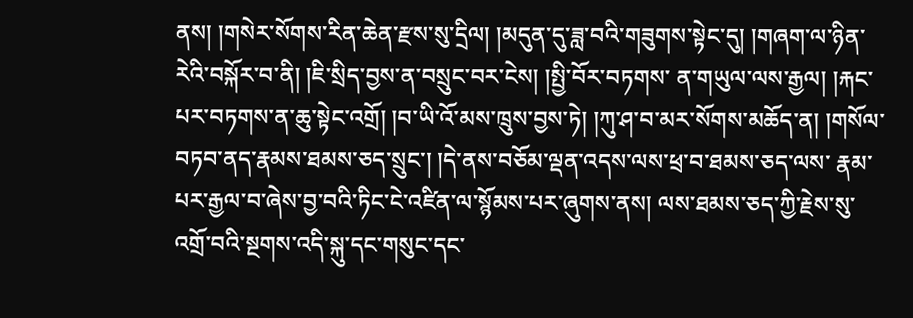ནས། །གསེར་སོགས་རིན་ཆེན་རྫས་སུ་དྲིལ། །མདུན་དུ་ཟླ་བའི་གཟུགས་སྟེང་དུ། །གཞག་ལ་ཉིན་རེའི་བསྐོར་བ་ནི། །ཇི་སྲིད་བྱས་ན་བསྲུང་བར་ངེས། །སྤྱི་བོར་བཏགས་ ན་གཡུལ་ལས་རྒྱལ། །རྐང་པར་བཏགས་ན་ཆུ་སྟེང་འགྲོ། །བ་ཡི་འོ་མས་ཁྲུས་བྱས་ཏེ། །ཀུ་ཤ་བ་མར་སོགས་མཆོད་ན། །གསོལ་བཏབ་ནད་རྣམས་ཐམས་ཅད་སྲུང་། །དེ་ནས་བཅོམ་ལྡན་འདས་ལས་ཕྲ་བ་ཐམས་ཅད་ལས་ རྣམ་པར་རྒྱལ་བ་ཞེས་བྱ་བའི་ཏིང་ངེ་འཛིན་ལ་སྙོམས་པར་ཞུགས་ནས། ལས་ཐམས་ཅད་ཀྱི་རྗེས་སུ་འགྲོ་བའི་སྔགས་འདི་སྐུ་དང་གསུང་དང་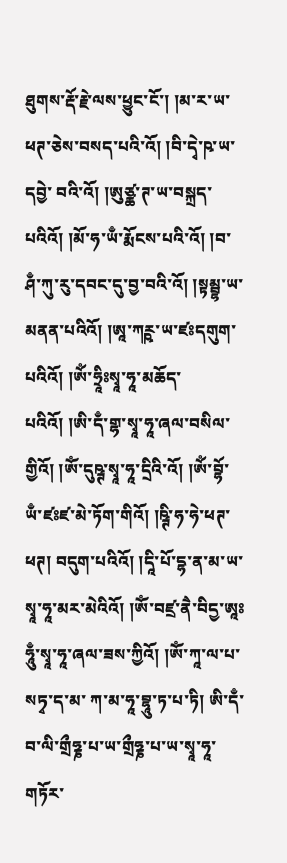ཐུགས་རྡོ་རྗེ་ལས་ཕྱུང་ངོ་། །མ་ར་ཡ་ཕཊ་ཅེས་བསད་པའི་འོ། །བི་དྭེ་ཥ་ཡ་དབྱེ་ བའི་འོ། །ཨུཙྪ་ཊ་ཡ་བསྐྲད་པའིའོ། །མོ་ཧ་ཡྃ་རྨོངས་པའི་འོ། །བ་ཤྃ་ཀུ་རུ་དབང་དུ་བྱ་བའི་འོ། །སྟམྦྷ་ཡ་མནན་པའིའོ། །ཨཱ་ཀཪྵ་ཡ་ཛཿདགུག་པའིའོ། །ༀ་ཧྲཱིཿསྭཱ་ཧཱ་མཆོད་པའིའོ། །ཨི་དྃ་གྷ་སྭཱ་ཧཱ་ཞལ་བསིལ་ གྱིའོ། །ཨོཾ་དུཥྚ་སྭཱ་ཧཱ་དྲིའི་འོ། །ཨོཾ་བྷོ་ཡྃ་ཛཿཛ་མེ་ཏོག་གིའོ། །ཥྚི་ཧ་ཧེ་ཕཊ་ཕཊ། བདུག་པའིའོ། །དཱི་པོ་དྷ་ན་མ་ཡ་སྭཱ་ཧཱ་མར་མེའིའོ། །ཨོཾ་བཛྲ་ནཻ་བིདྱ་ཨཱཿཧཱུྃ་སྭཱ་ཧཱ་ཞལ་ཟས་ཀྱིའོ། །ཨོཾ་ཀཱ་ལ་པ་སཏྭ་ད་མ་ ཀ་མ་ཧཱ་བྷཱུ་ཏ་པ་ཏི། ཨི་དྃ་བ་ལི་གྲྀཧྞ་པ་ཡ་གྲྀཧྞ་པ་ཡ་སྭཱ་ཧཱ་གཏོར་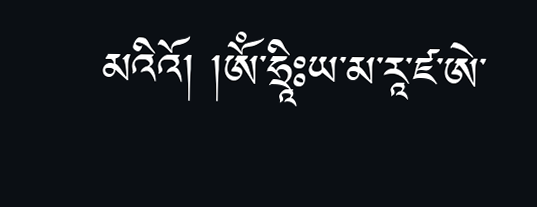མའིའོ། །ཨོཾ་ཧྲཱིཿཡ་མ་རཱ་ཛ་ཨེ་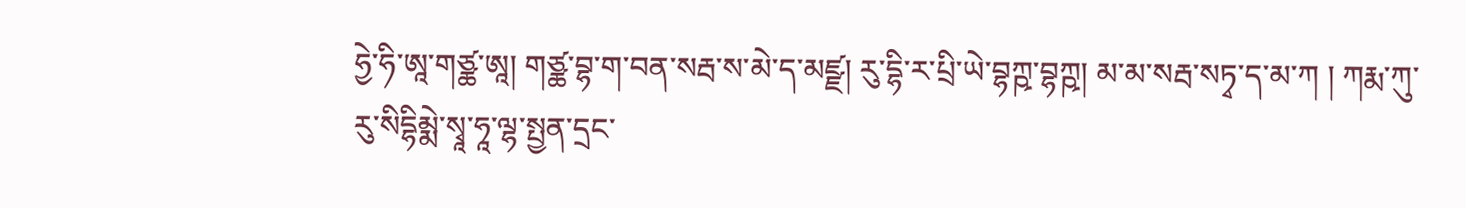ཧྱེ་ཧི་ཨཱ་གཙྪ་ཨཱ། གཙྪ་བྷ་ག་བན་སརྦ་ས་མེ་ད་མཛྫ། རུ་དྷི་ར་པྲི་ཡེ་བྷཀྵ་བྷཀྵ། མ་མ་སརྦ་སཏྭ་ད་མ་ཀ ། ཀརྨ་ཀུ་རུ་སིདྷིམྨེ་སྭཱ་ཧཱ་ལྷ་སྤྱན་དྲང་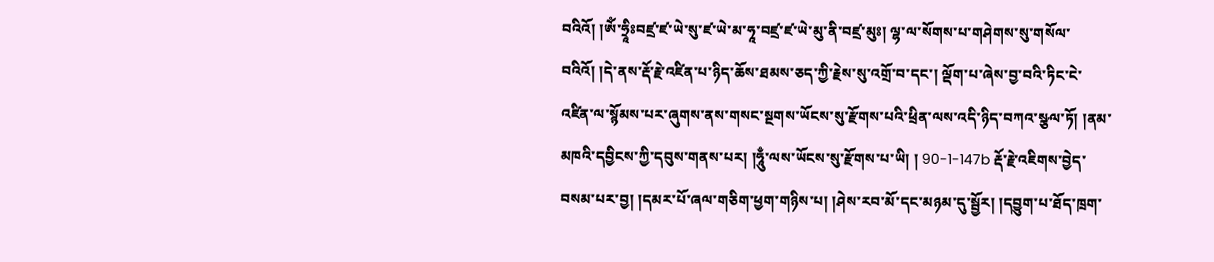བའིའོ། །ཨོཾ་ཧྲཱིཿབཛྲ་ཛ་ཡེ་སུ་ཛ་ཡེ་མ་ཧཱ་བཛྲ་ཛ་ཡེ་མུ་ནི་བཛྲ་མུཿ། ལྷ་ལ་སོགས་པ་གཤེགས་སུ་གསོལ་བའིའོ། །དེ་ནས་རྡོ་རྗེ་འཛིན་པ་ཉིད་ཆོས་ཐམས་ཅད་ཀྱི་རྗེས་སུ་འགྲོ་བ་དང་། ལྡོག་པ་ཞེས་བྱ་བའི་ཏིང་ངེ་འཛིན་ལ་སྙོམས་པར་ཞུགས་ནས་གསང་སྔགས་ཡོངས་སུ་རྫོགས་པའི་ཕྲིན་ལས་འདི་ཉིད་བཀའ་སྩལ་ཏོ། །ནམ་མཁའི་དབྱིངས་ཀྱི་དབུས་གནས་པར། །ཧཱུྃ་ལས་ཡོངས་སུ་རྫོགས་པ་ཡི། ། 90-1-147b རྡོ་རྗེ་འཇིགས་བྱེད་བསམ་པར་བྱ། །དམར་པོ་ཞལ་གཅིག་ཕྱག་གཉིས་པ། །ཤེས་རབ་མོ་དང་མཉམ་དུ་སྦྱོར། །དབྱུག་པ་ཐོད་ཁྲག་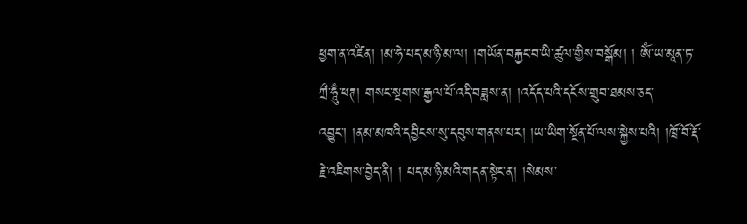ཕྱག་ན་འཛིན། །མ་ཧེ་པད་མ་ཉི་མ་ལ། །གཡོན་བརྐྱང་བ་ཡི་ཚུལ་གྱིས་བསྒོམ། ། ཨོཾ་ཡ་མཱན་ཏ་ཀྲྀ་ཧཱུྃ་ཕཊ། གསང་སྔགས་རྒྱལ་པོ་འདི་བཟླས་ན། །འདོད་པའི་དངོས་གྲུབ་ཐམས་ཅད་འབྱུང་། །ནམ་མཁའི་དབྱིངས་སུ་དབུས་གནས་པར། །ཡ་ཡིག་སྔོན་པོ་ལས་སྐྱེས་པའི། །ཁྲོ་བོ་རྡོ་རྗེ་འཇིགས་བྱེད་ནི། ། པད་མ་ཉི་མའི་གདན་སྟེང་ན། །སེམས་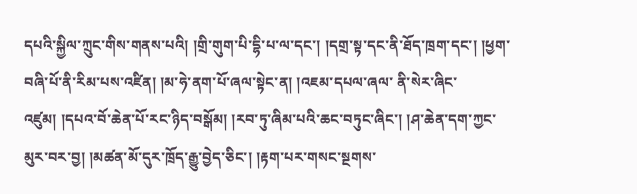དཔའི་སྐྱིལ་ཀྲུང་གིས་གནས་པའི། །གྲི་གུག་པི་དྷི་པ་ལ་དང་། །དགྲ་སྟ་དང་ནི་ཐོད་ཁྲག་དང་། །ཕྱག་བཞི་པོ་ནི་རིམ་པས་འཛིན། །མ་ཧེ་ནག་པོ་ཞལ་སྟེང་ན། །འཇམ་དཔལ་ཞལ་ ནི་སེར་ཞིང་འཛུམ། །དཔའ་བོ་ཆེན་པོ་རང་ཉིད་བསྒོམ། །རབ་ཏུ་ཞིམ་པའི་ཆང་བཏུང་ཞིང་། །ཤ་ཆེན་དག་ཀྱང་མུར་བར་བྱ། །མཚན་མོ་དུར་ཁྲོད་རྒྱུ་བྱེད་ཅིང་། །རྟག་པར་གསང་སྔགས་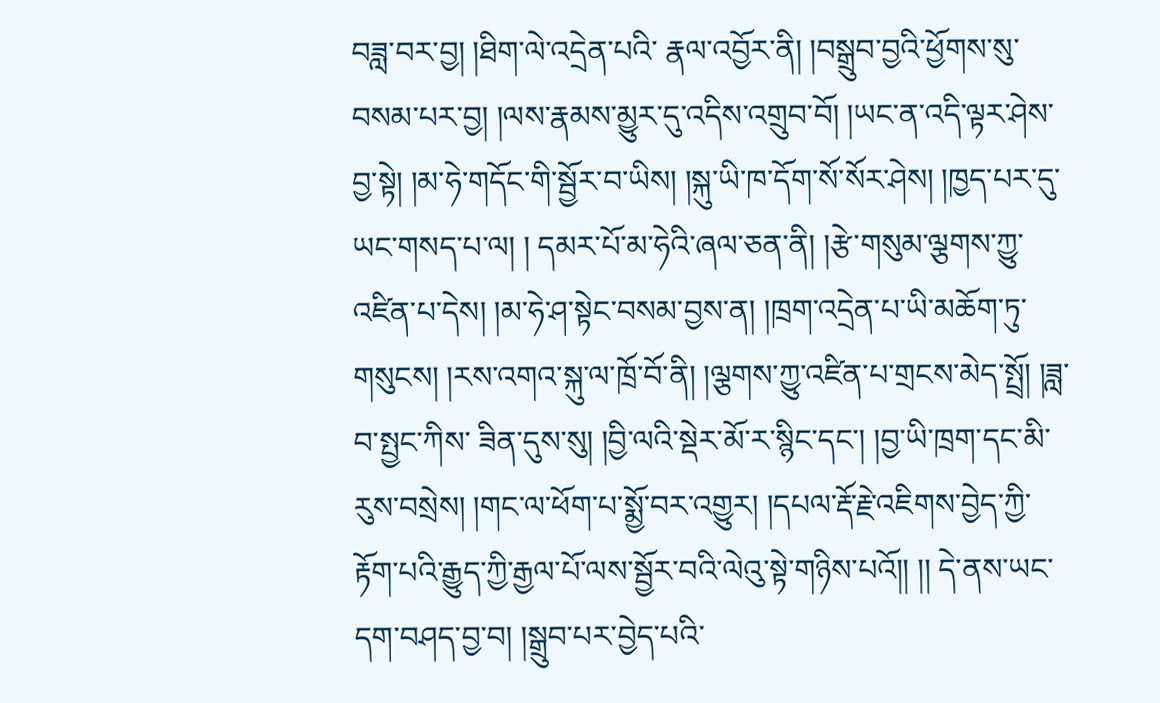བཟླ་བར་བྱ། །ཐིག་ལེ་འདྲེན་པའི་ རྣལ་འབྱོར་ནི། །བསྒྲུབ་བྱའི་ཕྱོགས་སུ་བསམ་པར་བྱ། །ལས་རྣམས་མྱུར་དུ་འདིས་འགྲུབ་བོ། །ཡང་ན་འདི་ལྟར་ཤེས་བྱ་སྟེ། །མ་ཧེ་གདོང་གི་སྦྱོར་བ་ཡིས། །སྐུ་ཡི་ཁ་དོག་སོ་སོར་ཤེས། །ཁྱད་པར་དུ་ཡང་གསད་པ་ལ། ། དམར་པོ་མ་ཧེའི་ཞལ་ཅན་ནི། །རྩེ་གསུམ་ལྕགས་ཀྱུ་འཛིན་པ་དེས། །མ་ཧེ་ཤ་སྟེང་བསམ་བྱས་ན། །ཁྲག་འདྲེན་པ་ཡི་མཆོག་ཏུ་གསུངས། །རས་འགའ་སྐུ་ལ་ཁྲོ་བོ་ནི། །ལྕགས་ཀྱུ་འཛིན་པ་གྲངས་མེད་སྤྲོ། །ཟླ་བ་སྤྱང་ཀིས་ ཟིན་དུས་སུ། །བྱི་ལའི་སྡེར་མོ་ར་སྙིང་དང་། །བྱ་ཡི་ཁྲག་དང་མི་རུས་བསྲེས། །གང་ལ་ཕོག་པ་སྨྱོ་བར་འགྱུར། །དཔལ་རྡོ་རྗེ་འཇིགས་བྱེད་ཀྱི་རྟོག་པའི་རྒྱུད་ཀྱི་རྒྱལ་པོ་ལས་སྦྱོར་བའི་ལེའུ་སྟེ་གཉིས་པའོ།། །། དེ་ནས་ཡང་དག་བཤད་བྱ་བ། །སྒྲུབ་པར་བྱེད་པའི་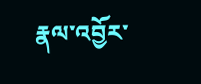རྣལ་འབྱོར་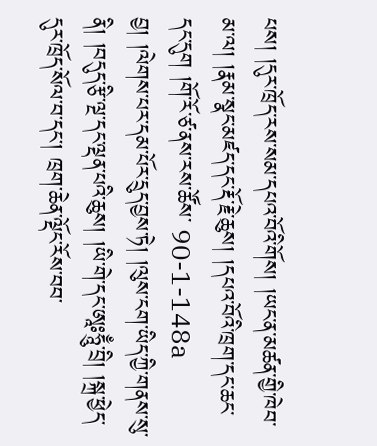པས། །དུར་ཁྲོད་རས་སམ་དཔའ་བོའི་གོས། །ཡང་ན་མཚན་གྱི་ཁེབ་མ་ལ། །རྣམ་སྣང་མཛད་དང་རྡོ་རྗེ་ཆུས། །དཔའ་བོའི་ཁྲག་དང་ཆང་དང་དུག །གོ་རོ་ཙ་ནས་རས་ཚོས་ 90-1-148a བྱ། །ལེགས་པར་དམ་པོར་དྲུད་བྱས་ཏེ། །ལུས་ངག་ཡིད་ཀྱི་གནས་སུ་ནི། །བདུད་རྩི་ལྔ་དང་ལྡན་པའི་ཆུས། །ཡི་གེ་དང་ཨཱཿཧཱུྃ་བྲི། །སྐྲ་ཕྱེད་དུར་ཁྲོད་སོལ་བ་དང་། ཁྲག་ཆེན་ལྡོང་རོས་བབ་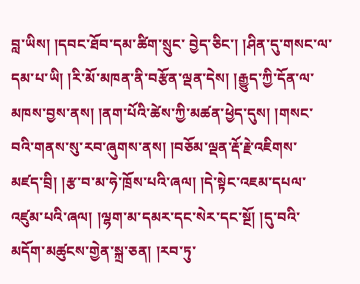བླ་ཡིས། །དབང་ཐོབ་དམ་ཚིག་སྲུང་ བྱེད་ཅིང་། །ཤིན་དུ་གསང་ལ་དམ་པ་ཡི། །རི་མོ་མཁན་ནི་བརྩོན་ལྡན་དེས། །རྒྱུད་ཀྱི་དོན་ལ་མཁས་བྱས་ནས། །ནག་པོའི་ཚེས་ཀྱི་མཚན་ཕྱེད་དུས། །གསང་བའི་གནས་སུ་རབ་ཞུགས་ནས། །བཅོམ་ལྡན་རྡོ་རྗེ་འཇིགས་ མཛད་བྲི། །རྩ་བ་མ་ཧེ་ཁྲོས་པའི་ཞལ། །དེ་སྟེང་འཇམ་དཔལ་འཛུམ་པའི་ཞལ། །ལྷག་མ་དམར་དང་སེར་དང་སྔོ། །དུ་བའི་མདོག་མཚུངས་གྱེན་སྐྲ་ཅན། །རབ་ཏུ་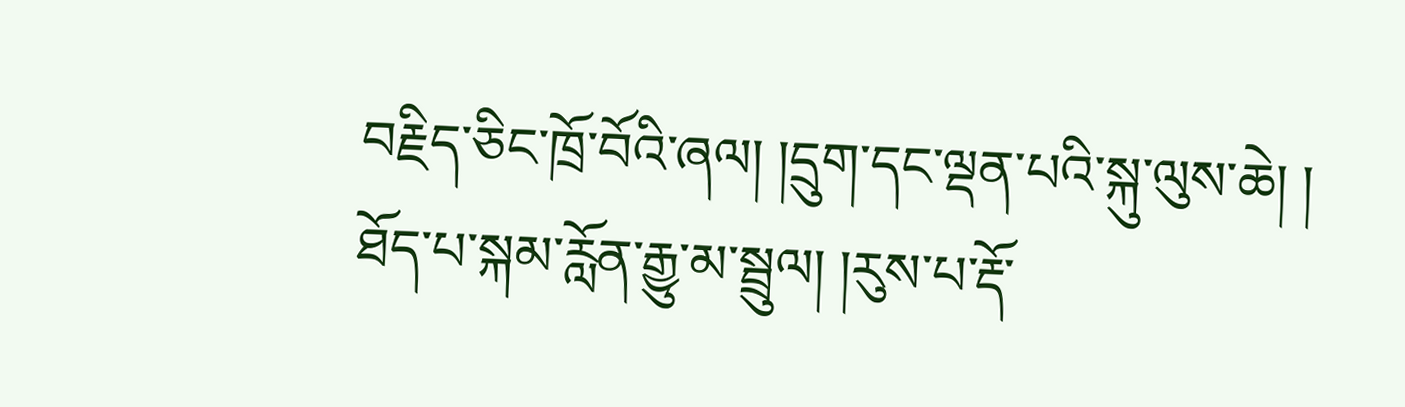བརྗིད་ཅིང་ཁྲོ་བོའི་ཞལ། །དྲུག་དང་ལྡན་པའི་སྐུ་ལུས་ཆེ། ། ཐོད་པ་སྐམ་རློན་རྒྱུ་མ་སྦྲུལ། །རུས་པ་རྡོ་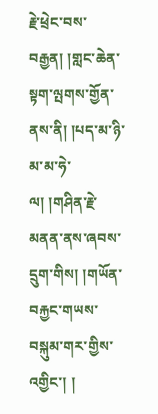རྗེ་ཕྲེང་བས་བརྒྱན། །གླང་ཆེན་སྟག་ལྤགས་གྱོན་ནས་ནི། །པད་མ་ཉི་མ་མ་ཧེ་ལ། །གཤིན་རྗེ་མནན་ནས་ཞབས་དྲུག་གིས། །གཡོན་བརྐྱང་གཡས་བསྐུམ་གར་གྱིས་འགྱིང་། །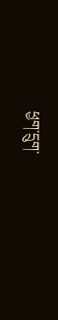ཕྱག་དྲུག་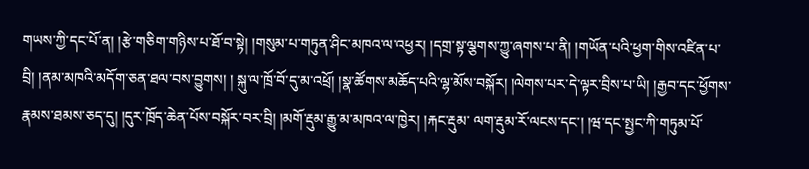གཡས་ཀྱི་དང་པོ་ན། །རྩེ་གཅིག་གཉིས་པ་ཐོ་བ་སྟེ། །གསུམ་པ་གཏུན་ཤིང་མཁའ་ལ་འཕྱར། །དགྲ་སྟ་ལྕགས་ཀྱུ་ཞགས་པ་ནི། །གཡོན་པའི་ཕྱག་གིས་འཛིན་པ་བྲི། །ནམ་མཁའི་མདོག་ཅན་ཐལ་བས་བྱུགས། ། སྐུ་ལ་ཁྲོ་བོ་དུ་མ་འཕྲོ། །སྣ་ཚོགས་མཆོད་པའི་ལྷ་མོས་བསྐོར། །ལེགས་པར་དེ་ལྟར་བྲིས་པ་ཡི། །རྒྱབ་དང་ཕྱོགས་རྣམས་ཐམས་ཅད་དུ། །དུར་ཁྲོད་ཆེན་པོས་བསྐོར་བར་བྲི། །མགོ་རྡུམ་རྒྱུ་མ་མཁའ་ལ་ཁྱེར། །རྐང་རྡུམ་ ལག་རྡུམ་རོ་ལངས་དང་། །ཝ་དང་སྤྱང་ཀི་གཏུམ་པོ་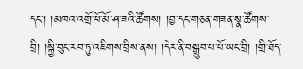དང་། །མཁའ་འགྲོ་ཕོ་མོ་ཤ་ཟའི་ཚོགས། །བྱ་དང་གཅན་གཟན་སྣ་ཚོགས་བྲི། །སྐྱི་བུང་རབ་ཏུ་འཇིགས་བྲིས་ནས། །དེར་ནི་བསྒྲུབ་པ་པོ་ཡང་བྲི། །གྲི་ཐོད་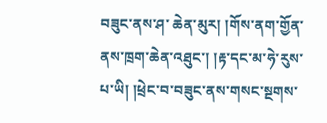བཟུང་ནས་ཤ་ ཆེན་མུར། །གོས་ནག་གྱོན་ནས་ཁྲག་ཆེན་འཐུང་། །རྟ་དང་མ་ཧེ་རུས་པ་ཡི། །ཕྲེང་བ་བཟུང་ནས་གསང་སྔགས་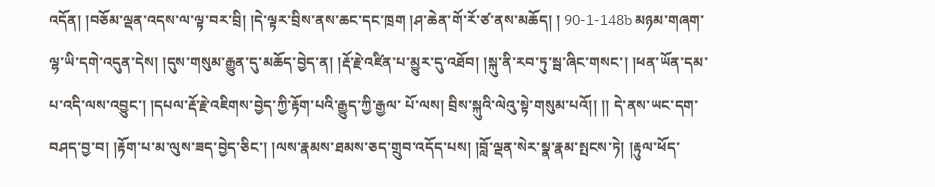འདོན། །བཅོམ་ལྡན་འདས་ལ་ལྟ་བར་བྲི། །དེ་ལྟར་བྲིས་ནས་ཆང་དང་ཁྲག །ཤ་ཆེན་གོ་རོ་ཙ་ནས་མཆོད། ། 90-1-148b མཉམ་གཞག་ལྷ་ཡི་དགེ་འདུན་དེས། །དུས་གསུམ་རྒྱུན་དུ་མཆོད་བྱེད་ན། །རྡོ་རྗེ་འཛིན་པ་མྱུར་དུ་འཐོབ། །སྐུ་ནི་རབ་ཏུ་སྦ་ཞིང་གསང་། །ཕན་ཡོན་དམ་པ་འདི་ལས་འབྱུང་། །དཔལ་རྡོ་རྗེ་འཇིགས་བྱེད་ཀྱི་རྟོག་པའི་རྒྱུད་ཀྱི་རྒྱལ་ པོ་ལས། བྲིས་སྐུའི་ལེའུ་སྟེ་གསུམ་པའོ།། །། དེ་ནས་ཡང་དག་བཤད་བྱ་བ། །རྟོག་པ་མ་ལུས་ཟད་བྱེད་ཅིང་། །ལས་རྣམས་ཐམས་ཅད་གྲུབ་འདོད་པས། །བློ་ལྡན་སེར་སྣ་རྣམ་སྤངས་ཏེ། །རྟུལ་ཕོད་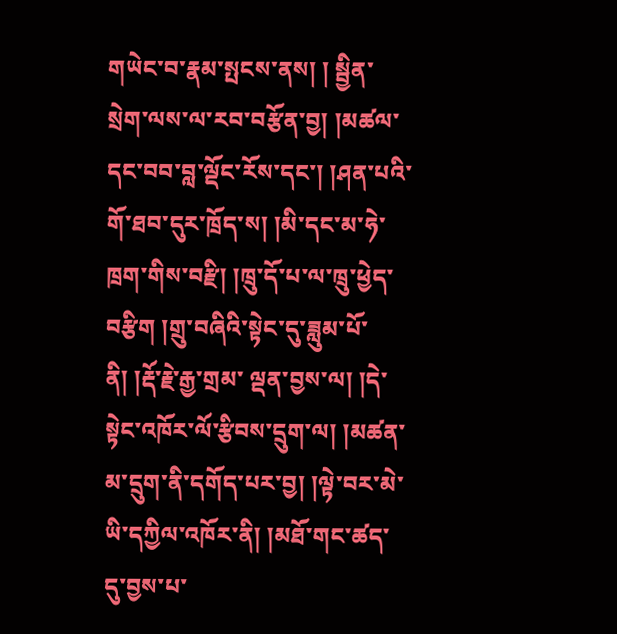གཡེང་བ་རྣམ་སྤངས་ནས། ། སྦྱིན་སྲེག་ལས་ལ་རབ་བརྩོན་བྱ། །མཚལ་དང་བབ་བླ་ལྡོང་རོས་དང་། །ཤན་པའི་གོ་ཐབ་དུར་ཁྲོད་ས། །མི་དང་མ་ཧེ་ཁྲག་གིས་བརྫི། །ཁྲུ་དོ་པ་ལ་ཁྲུ་ཕྱེད་བརྩིག །གྲུ་བཞིའི་སྟེང་དུ་ཟླུམ་པོ་ནི། །རྡོ་རྗེ་རྒྱ་གྲམ་ ལྡན་བྱས་ལ། །དེ་སྟེང་འཁོར་ལོ་རྩིབས་དྲུག་ལ། །མཚན་མ་དྲུག་ནི་དགོད་པར་བྱ། །ལྟེ་བར་མེ་ཡི་དཀྱིལ་འཁོར་ནི། །མཐོ་གང་ཚད་དུ་བྱས་པ་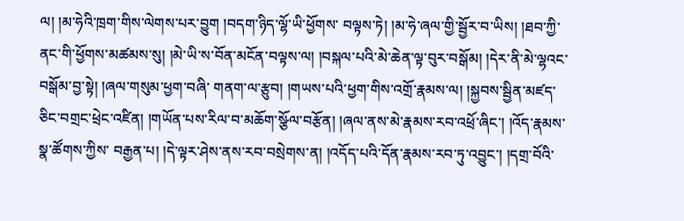ལ། །མ་ཧེའི་ཁྲག་གིས་ལེགས་པར་བྱུག །བདག་ཉིད་ལྷོ་ཡི་ཕྱོགས་ བལྟས་ཏེ། །མ་ཧེ་ཞལ་གྱི་སྦྱོར་བ་ཡིས། །ཐབ་ཀྱི་ནང་གི་ཕྱོགས་མཚམས་སུ། །མེ་ཡི་ས་བོན་མངོན་བལྟས་ལ། །བསྐལ་པའི་མེ་ཆེན་ལྟ་བུར་བསྒོམ། །དེར་ནི་མེ་ལྷའང་བསྒོམ་བྱ་སྟེ། །ཞལ་གསུམ་ཕྱག་བཞི་ གནག་ལ་རྩུབ། །གཡས་པའི་ཕྱག་གིས་འགྲོ་རྣམས་ལ། །སྐྱབས་སྦྱིན་མཛད་ཅིང་བགྲང་ཕྲེང་འཛིན། །གཡོན་པས་རིལ་བ་མཆོག་སྩོལ་བརྩོན། །ཞལ་ནས་མེ་རྣམས་རབ་འཕྲོ་ཞིང་། །འོད་རྣམས་སྣ་ཚོགས་ཀྱིས་ བརྒྱན་པ། །དེ་ལྟར་ཤེས་ནས་རབ་བསྲེགས་ན། །འདོད་པའི་དོན་རྣམས་རབ་ཏུ་འབྱུང་། །དགྲ་བོའི་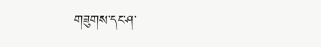གཟུགས་དང་ཤ་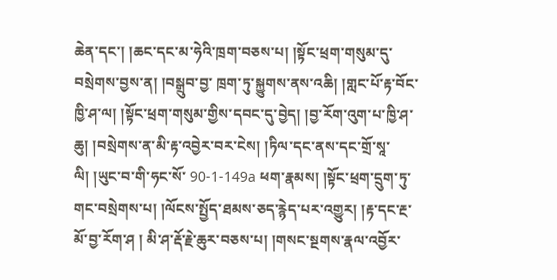ཆེན་དང་། །ཆང་དང་མ་ཧེའི་ཁྲག་བཅས་པ། །སྟོང་ཕྲག་གསུམ་དུ་བསྲེགས་བྱས་ན། །བསྒྲུབ་བྱ་ ཁྲག་ཏུ་སྐྱུགས་ནས་འཆི། །གླང་པོ་རྟ་བོང་ཁྱི་ཤ་ལ། །སྟོང་ཕྲག་གསུམ་གྱིས་དབང་དུ་བྱེད། །བྱ་རོག་འུག་པ་ཁྱི་ཤ་ཆུ། །བསྲེགས་ན་མི་རྟ་འབྱེར་བར་ངེས། །ཏིལ་དང་ནས་དང་གྲོ་སཱ་ལི། །ཡུང་བ་གི་ཧང་སོ་ 90-1-149a ཕག་རྣམས། །སྟོང་ཕྲག་དྲུག་ཏུ་གང་བསྲེགས་པ། །ལོངས་སྤྱོད་ཐམས་ཅད་རྙེད་པར་འགྱུར། །རྟ་དང་རྔ་མོ་བྱ་རོག་ཤ ། མི་ཤ་རྡོ་རྗེ་ཆུར་བཅས་པ། །གསང་སྔགས་རྣལ་འབྱོར་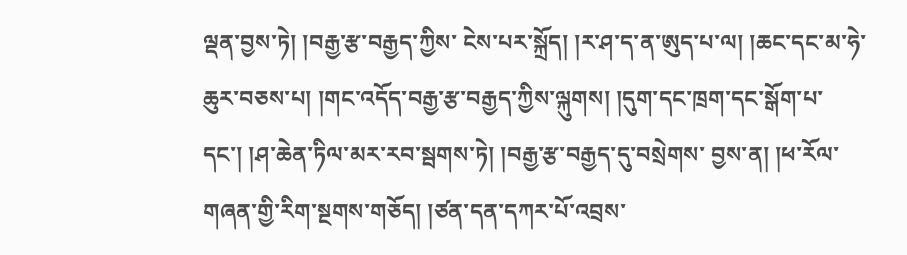ལྡན་བྱས་ཏེ། །བརྒྱ་རྩ་བརྒྱད་ཀྱིས་ ངེས་པར་སྐྲོད། །ར་ཤ་ད་ན་ཨུད་པ་ལ། །ཆང་དང་མ་ཧེ་ཆུར་བཅས་པ། །གང་འདོད་བརྒྱ་རྩ་བརྒྱད་ཀྱིས་ལྐུགས། །དུག་དང་ཁྲག་དང་སྒོག་པ་དང་། །ཤ་ཆེན་ཏིལ་མར་རབ་སྦགས་ཏེ། །བརྒྱ་རྩ་བརྒྱད་དུ་བསྲེགས་ བྱས་ན། །ཕ་རོལ་གཞན་གྱི་རིག་སྔགས་གཅོད། །ཙན་དན་དཀར་པོ་འབྲས་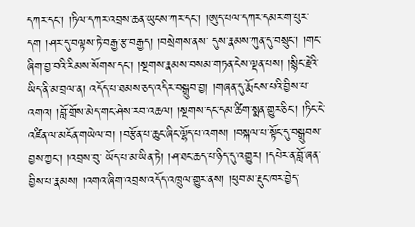དཀར་དང་། །ཏིལ་དཀར་འབྲས་ཆན་ཡུངས་ཀར་དང་། །ཨུད་པལ་དཀར་དམར་ག་པུར་དག །ཤར་དུ་བལྟས་ཏེ་བརྒྱ་རྩ་བརྒྱད། །བསྲེགས་ནས་ དུས་རྣམས་ཀུན་དུ་བསྲུང་། །གང་ཞིག་བྱ་བའི་རིམས་སོགས་དང་། །སྔགས་རྣམས་བསམ་གཏན་ངེས་ལྡན་པས། །སྙིང་རྗེའི་ཡིད་ནི་མ་བྲལ་ན། འདོད་པ་ཐམས་ཅད་འདིར་བསྒྲུབ་བྱ། །གཞན་དུ་རྨོངས་པའི་བྱིས་པ་ འགའ། །བློ་གྲོས་མེད་གང་ཤེས་རབ་འཆལ། །སྔགས་དང་དམ་ཚིག་སྨན་གྱུར་ཅིང་། །ཏིང་ངེ་འཛིན་ལ་མངོན་གཡེལ་བ། །བརྩོན་པ་ཆུང་ཞིང་ལྷོད་པ་འགས། །བསྐལ་པ་སྟོང་དུ་བསྒྲུབས་བྱས་ཀྱང་། །འབྲས་བུ་ ཡོད་པ་མ་ཡིན་ཏེ། །ཤ་ཐང་ཆད་པ་ཉིད་དུ་འགྱུར། །དཔེར་ན་བློ་ཞན་བྱིས་པ་རྣམས། །འགའ་ཞིག་འབྲས་འདོད་འཁྲུལ་གྱུར་ནས། །ཕུབ་མ་རྡུང་ཁར་བྱེད་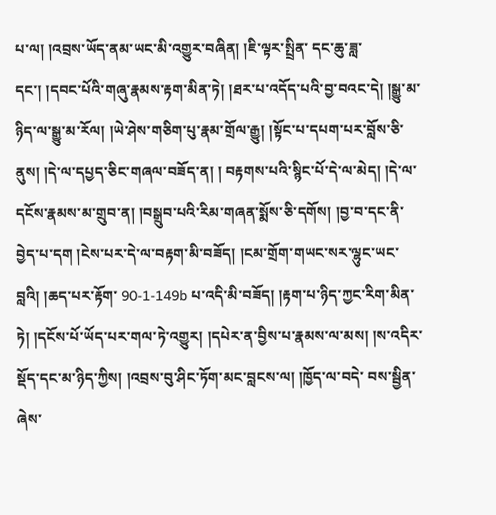པ་ལ། །འབྲས་ཡོད་ནམ་ཡང་མི་འགྱུར་བཞིན། །ཇི་ལྟར་སྤྲིན་ དང་ཆུ་ཟླ་དང་། །དབང་པོའི་གཞུ་རྣམས་རྟག་མིན་ཏེ། །ཐར་པ་འདོད་པའི་བྱ་བའང་དེ། །སྒྱུ་མ་ཉིད་ལ་སྒྱུ་མ་རོལ། །ཡེ་ཤེས་གཅིག་པུ་རྣམ་གྲོལ་རྒྱུ། །སྟོང་པ་དཔག་པར་བློས་ཅི་ནུས། །དེ་ལ་དཔྱད་ཅིང་གཞལ་བཟོད་ན། ། བརྟགས་པའི་སྙིང་པོ་དེ་ལ་མེད། །དེ་ལ་དངོས་རྣམས་མ་གྲུབ་ན། །བསྒྲུབ་པའི་རིམ་གཞན་སྨོས་ཅི་དགོས། །བྱ་བ་དང་ནི་བྱེད་པ་དག །ངེས་པར་དེ་ལ་བརྟག་མི་བཟོད། །ངམ་གྲོག་གཡང་སར་ལྷུང་ཡང་བླའི། །ཆད་པར་རྟོག་ 90-1-149b པ་འདི་མི་བཟོད། །རྟག་པ་ཉིད་ཀྱང་རིག་མིན་ཏེ། །དངོས་པོ་ཡོད་པར་གལ་ཏེ་འགྱུར། །དཔེར་ན་བྱིས་པ་རྣམས་ལ་མས། །ས་འདིར་སྡོད་དང་མ་ཉིད་ཀྱིས། །འབྲས་བུ་ཤིང་ཏོག་མང་བླངས་ལ། །ཁྱོད་ལ་བདེ་ བས་སྦྱིན་ཞེས་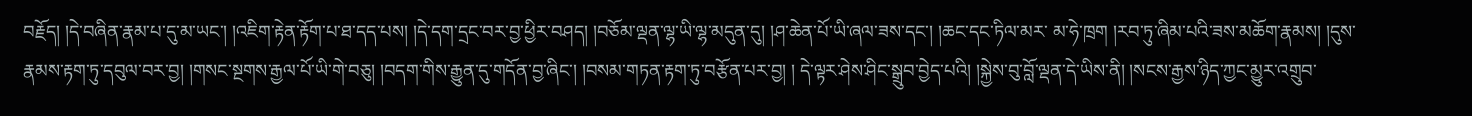བརྗོད། །དེ་བཞིན་རྣམ་པ་དུ་མ་ཡང་། །འཇིག་རྟེན་རྟོག་པ་ཐ་དད་པས། །དེ་དག་དྲང་བར་བྱ་ཕྱིར་བཤད། །བཅོམ་ལྡན་ལྷ་ཡི་ལྷ་མདུན་དུ། །ཤ་ཆེན་པོ་ཡི་ཞལ་ཟས་དང་། །ཆང་དང་ཏིལ་མར་ མ་ཧེ་ཁྲག །རབ་ཏུ་ཞིམ་པའི་ཟས་མཆོག་རྣམས། །དུས་རྣམས་རྟག་ཏུ་དབུལ་བར་བྱ། །གསང་སྔགས་རྒྱལ་པོ་ཡི་གེ་བཅུ། །བདག་གིས་རྒྱུན་དུ་གདོན་བྱ་ཞིང་། །བསམ་གཏན་རྟག་ཏུ་བརྩོན་པར་བྱ། ། དེ་ལྟར་ཤེས་ཤིང་སྒྲུབ་བྱེད་པའི། །སྐྱེས་བུ་བློ་ལྡན་དེ་ཡིས་ནི། །སངས་རྒྱས་ཉིད་ཀྱང་མྱུར་འགྲུབ་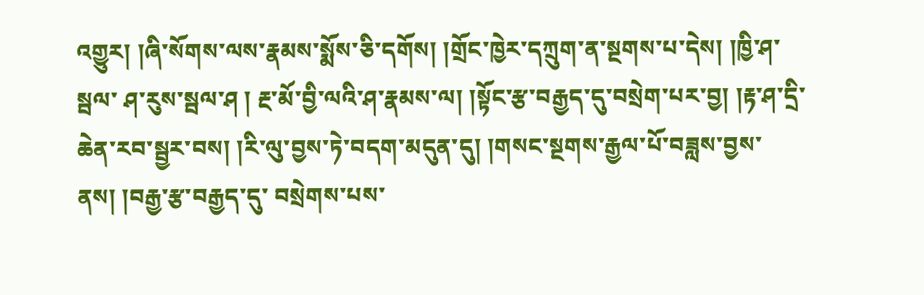འགྱུར། །ཞི་སོགས་ལས་རྣམས་སྨོས་ཅི་དགོས། །གྲོང་ཁྱེར་དཀྲུག་ན་སྔགས་པ་དེས། །ཁྱི་ཤ་སྦལ་ ཤ་རུས་སྦལ་ཤ ། རྔ་མོ་བྱི་ལའི་ཤ་རྣམས་ལ། །སྟོང་རྩ་བརྒྱད་དུ་བསྲེག་པར་བྱ། །རྟ་ཤ་དྲི་ཆེན་རབ་སྦྱར་བས། །རི་ལུ་བྱས་ཏེ་བདག་མདུན་དུ། །གསང་སྔགས་རྒྱལ་པོ་བཟླས་བྱས་ནས། །བརྒྱ་རྩ་བརྒྱད་དུ་ བསྲེགས་པས་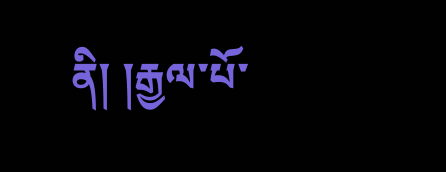ནི། །རྒྱལ་པོ་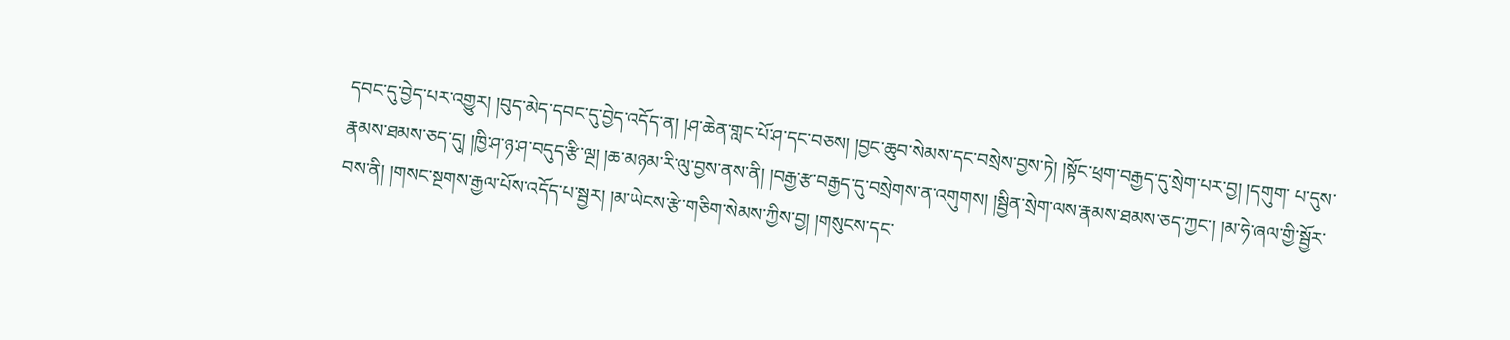དབང་དུ་བྱེད་པར་འགྱུར། །བུད་མེད་དབང་དུ་བྱེད་འདོད་ན། །ཤ་ཆེན་གླང་པོ་ཤ་དང་བཅས། །བྱང་ཆུབ་སེམས་དང་བསྲེས་བྱས་ཏེ། །སྟོང་ཕྲག་བརྒྱད་དུ་སྲེག་པར་བྱ། །དགུག་ པ་དུས་རྣམས་ཐམས་ཅད་དུ། །ཁྱི་ཤ་ཉ་ཤ་བདུད་རྩི་ལྔ། །ཆ་མཉམ་རི་ལུ་བྱས་ནས་ནི། །བརྒྱ་རྩ་བརྒྱད་དུ་བསྲེགས་ན་འགུགས། །སྦྱིན་སྲེག་ལས་རྣམས་ཐམས་ཅད་ཀྱང་། །མ་ཧེ་ཞལ་གྱི་སྦྱོར་ བས་ནི། །གསང་སྔགས་རྒྱལ་པོས་འདོད་པ་སྦྱར། །མ་ཡེངས་རྩེ་གཅིག་སེམས་ཀྱིས་བྱ། །གསུངས་དང་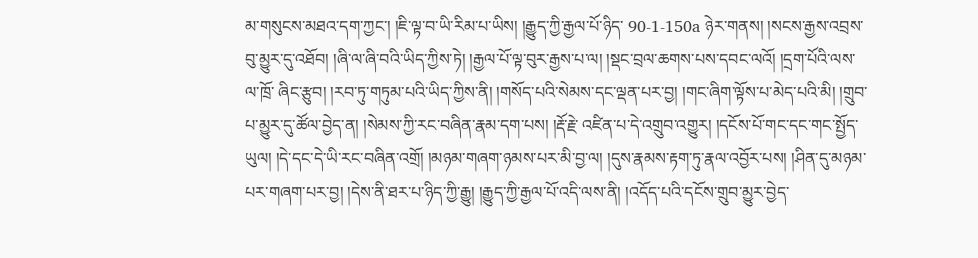མ་གསུངས་མཐའ་དག་ཀྱང་། །ཇི་ལྟ་བ་ཡི་རིམ་པ་ཡིས། །རྒྱུད་ཀྱི་རྒྱལ་པོ་ཉིད་ 90-1-150a ཉེར་གནས། །སངས་རྒྱས་འབྲས་བུ་མྱུར་དུ་འཐོབ། །ཞི་ལ་ཞི་བའི་ཡིད་ཀྱིས་ཏེ། །རྒྱལ་པོ་ལྟ་བུར་རྒྱས་པ་ལ། །སྡང་བྲལ་ཆགས་པས་དབང་ལའོ། །དྲག་པོའི་ལས་ལ་ཁྲོ་ ཞིང་རྩུབ། །རབ་ཏུ་གཏུམ་པའི་ཡིད་ཀྱིས་ནི། །གསོད་པའི་སེམས་དང་ལྡན་པར་བྱ། །གང་ཞིག་ལྟོས་པ་མེད་པའི་མི། །གྲུབ་པ་མྱུར་དུ་ཚོལ་བྱེད་ན། །སེམས་ཀྱི་རང་བཞིན་རྣམ་དག་པས། །རྡོ་རྗེ་ འཛིན་པ་དེ་འགྲུབ་འགྱུར། །དངོས་པོ་གང་དང་གང་སྤྱོད་ཡུལ། །དེ་དང་དེ་ཡི་རང་བཞིན་འགྲོ། །མཉམ་གཞག་ཉམས་པར་མི་བྱ་ལ། །དུས་རྣམས་རྟག་ཏུ་རྣལ་འབྱོར་པས། །ཤིན་དུ་མཉམ་ པར་གཞག་པར་བྱ། །དེས་ནི་ཐར་པ་ཉིད་ཀྱི་རྒྱུ། །རྒྱུད་ཀྱི་རྒྱལ་པོ་འདི་ལས་ནི། །འདོད་པའི་དངོས་གྲུབ་མྱུར་བྱེད་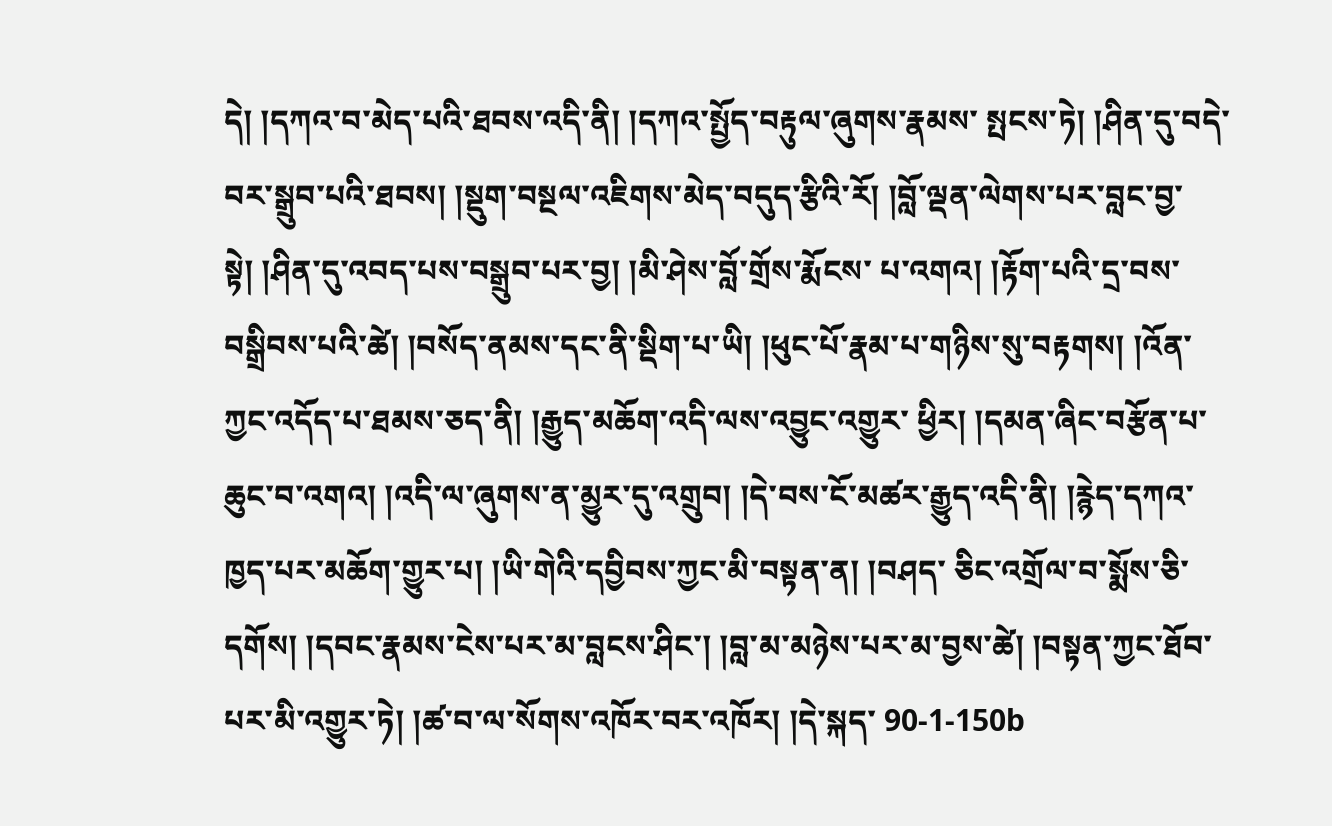དེ། །དཀའ་བ་མེད་པའི་ཐབས་འདི་ནི། །དཀའ་སྤྱོད་བརྟུལ་ཞུགས་རྣམས་ སྤངས་ཏེ། །ཤིན་དུ་བདེ་བར་སྒྲུབ་པའི་ཐབས། །སྡུག་བསྔལ་འཇིགས་མེད་བདུད་རྩིའི་རོ། །བློ་ལྡན་ལེགས་པར་བླང་བྱ་སྟེ། །ཤིན་དུ་འབད་པས་བསྒྲུབ་པར་བྱ། །མི་ཤེས་བློ་གྲོས་རྨོངས་ པ་འགའ། །རྟོག་པའི་དྲ་བས་བསྒྲིབས་པའི་ཚེ། །བསོད་ནམས་དང་ནི་སྡིག་པ་ཡི། །ཕུང་པོ་རྣམ་པ་གཉིས་སུ་བརྟགས། །འོན་ཀྱང་འདོད་པ་ཐམས་ཅད་ནི། །རྒྱུད་མཆོག་འདི་ལས་འབྱུང་འགྱུར་ ཕྱིར། །དམན་ཞིང་བརྩོན་པ་ཆུང་བ་འགའ། །འདི་ལ་ཞུགས་ན་མྱུར་དུ་འགྲུབ། །དེ་བས་ངོ་མཚར་རྒྱུད་འདི་ནི། །རྙེད་དཀའ་ཁྱད་པར་མཆོག་གྱུར་པ། །ཡི་གེའི་དབྱིབས་ཀྱང་མི་བསྟན་ན། །བཤད་ ཅིང་འགྲོལ་བ་སྨོས་ཅི་དགོས། །དབང་རྣམས་ངེས་པར་མ་བླངས་ཤིང་། །བླ་མ་མཉེས་པར་མ་བྱས་ཚེ། །བསྟན་ཀྱང་ཐོབ་པར་མི་འགྱུར་ཏེ། །ཚ་བ་ལ་སོགས་འཁོར་བར་འཁོར། །དེ་སྐད་ 90-1-150b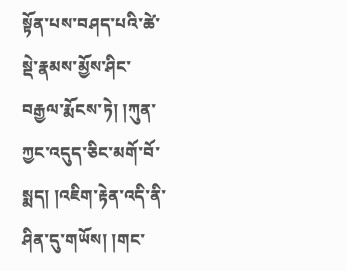སྟོན་པས་བཤད་པའི་ཚེ་སྡེ་རྣམས་མྱོས་ཤིང་བརྒྱལ་རྨོངས་ཏེ། །ཀུན་ཀྱང་འདུད་ཅིང་མགོ་བོ་སྨད། །འཇིག་རྟེན་འདི་ནི་ཤིན་དུ་གཡོས། །གང་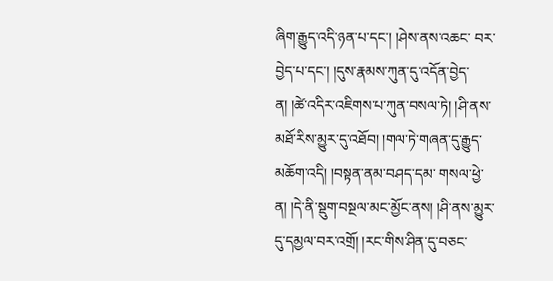ཞིག་རྒྱུད་འདི་ཉན་པ་དང་། །ཤེས་ནས་འཆང་ བར་བྱེད་པ་དང་། །དུས་རྣམས་ཀུན་དུ་འདོན་བྱེད་ན། །ཚེ་འདིར་འཇིགས་པ་ཀུན་བསལ་ཏེ། །ཤི་ནས་མཐོ་རིས་མྱུར་དུ་འཐོབ། །གལ་ཏེ་གཞན་དུ་རྒྱུད་མཆོག་འདི། །བསྟན་ནམ་བཤད་དམ་ གསལ་ཕྱེ་ན། །དེ་ནི་སྡུག་བསྔལ་མང་མྱོང་ནས། །ཤི་ནས་མྱུར་དུ་དམྱལ་བར་འགྲོ། །རང་གིས་ཤིན་དུ་བཅང་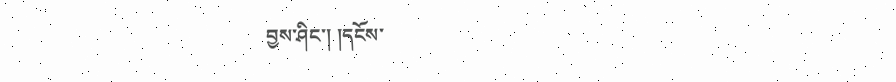བྱས་ཤིང་། །དངོས་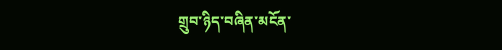གྲུབ་ཉིད་བཞིན་མངོན་